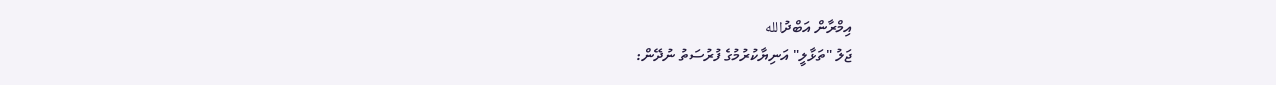އިމްރާން އަބްދުالله
ޖަލު "ތަޅާލީ" އަނިޔާކުރުމުގެ ފުރުސަތު ނުދޭން: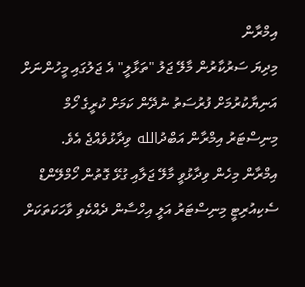އިމްރާން
މިދިޔަ ސަރުކާރުން މާލޭ ޖަލު "ތަޅާލީ" އެ ޖަލުގައި މީހުންނަށް އަނިޔާކުރުމަށް ފުރުސަތު ނުދޭން ކަމަށް ކުރީގެ ހޯމް މިނިސްޓަރު އިމްރާން އަބްދުالله ވިދާޅުވެއްޖެ އެވެ.
އިމްރާން މިހެން ވިދާޅުވީ މާލޭ ޖަލާއި ގުޅޭ ގޮތުން ހޯމްލޭންޑް ސެކިއުރިޓީ މިނިސްޓަރު އަލީ އިހްސާން ދެއްކެވި ވާހަކަތަކަށް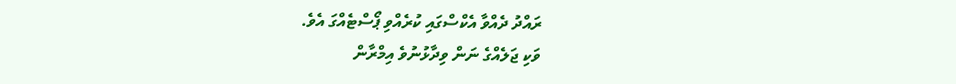ރައްދު ދެއްވާ އެކްސްގައި ކުރެއްވި ޕޯސްޓެއްގަ އެވެ.
ވަކި ޖަލެއްގެ ނަން ވިދާޅުނުވެ އިމްރާން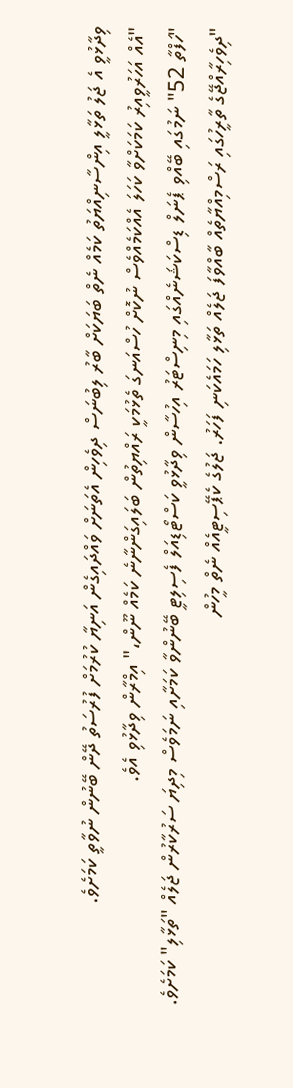ވިދާޅުވީ އެ ޖަލު ތަޅާލީ އިންސާނިއްޔަތު ކަމެއް ނެތް ބަޔަކަށް ބާރު ލިބުނަސް ދިވެހިން އެތަނަށް ވައްދައިގެން އަނިޔާ ކުރުމަށް ފުރުސަތު ދޭން ބޭނުން ނުވާތީ ކަމަށެވެ.
"އެއް އަހަރުވީއިރު ކަމަކަށްވާ ކަހަލަ އެއްކަމެއްވެސް ނުކޮށް ހުސްއަނގަ ތެޅުމަކީ ރައްޔިތުން ބަލައިގަންނާނެ ކަމެއް ނޫން،" އިމްރާން ވިދާޅުވި އެވެ.
"ހަފްތާ 52" ނަމުގައި ބޭއްވި ޕެނަލް ޑިސްކަޝަނެއްގައި މިނިސްޓަރު އިހުސާން ވިދާޅުވީ ކަސްޓޯޑިއަލް ފެސިލިޓީ ބޭނުންވާ ކަމަށާއި ނަމަވެސް މިދިޔަ ސަރުކާރުން ޖަލެއް "ތަޅާލި" ކަމަށެވެ.
"ދިވެހިރާއްޖޭގެ ތާރީހުގައި ރަސްމިއްޔާތެއް ބާއްވާފަ ޖަލެއް ތަޅާލި ހަމައެކަނި ފަހަރު. ޖަލުގެ ކެޕޭސިޓީއެއް ނެތް މީހުން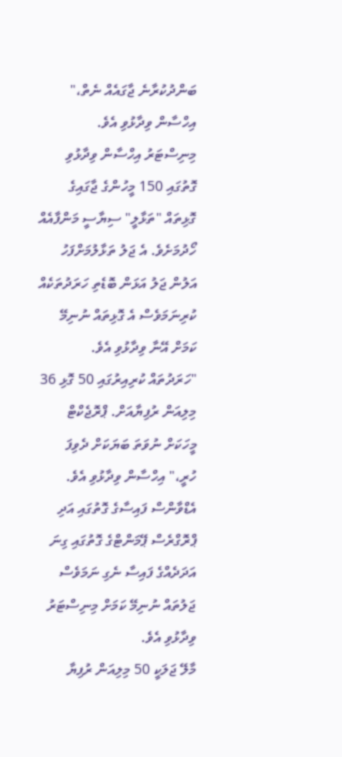ބަންދުކުރާނެ ޖާގައެއް ނެތް،" އިހްސާން ވިދާޅުވި އެވެ.
މިނިސްޓަރު އިހްސާން ވިދާޅުވި ގޮތުގައި 150 މީހުންގެ ޖާގައިގެ ގޮޅިތައް "ތަޅާލީ" ސިޔާސީ މަންފާއެއް ހޯދުމަށެވެ. އެ ޖަލު ތަޅާލުމަށްފަހު އަލުން ޖަލު އަޅަން ބޮޑެތި ހަރަދުތަކެއް ކުރިނަމަވެސް އެ ގޮޅިތައް ނުނިމޭ ކަމަށް އޭނާ ވިދާޅުވި އެވެ.
"ހަރަދުތައް ކުރިއިރުގައި 50 ގޮޅި 36 މިލިއަން ރުފިޔާއަށް. ޕްރޮޖެކްޓް މީހަކަށް ނުވަތަ ބަޔަކަށް ދެވިފަ ހުރީ،" އިހްސާން ވިދާޅުވި އެވެ.
އެޑްވާންސް ފައިސާގެ ގޮތުގައި އަދި ޕްރޮގްރެސް ޕޭމަންޓްގެ ގޮތުގައި ގިނަ އަދަދެއްގެ ފައިސާ ނެގި ނަމަވެސް ޖަލުތައް ނުނިމޭ ކަމަށް މިނިސްޓަރު ވިދާޅުވި އެވެ.
މާލޭ ޖަލަކީ 50 މިލިއަން ރުފިޔާ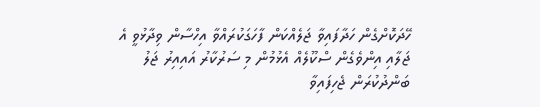ހޭދަކޮށްގެން ހަދާފައިވާ ޖަލެއްކަން ފާހަގަކުރައްވާ އިހްސާން ވިދާޅުވީ އެ ޖަލާއި އިންވެގެން ސްކޫލެއް އެޅުމުން މި ސަރުކާރު އައިއިރު ޖަލު ބަންދުކުރަން ޖެހިފައިވާ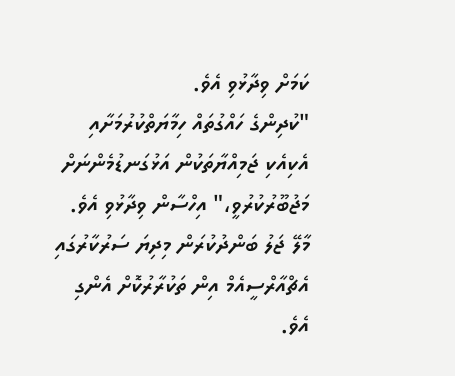ކަމަށް ވިދާޅުވި އެވެ.
"ކުދިންގެ ހައްގުތައް ހިމާޔަތްކުރުމަށާއި އެކިއެކި ޖަމިއްޔާތަކުން އަޅުގަނޑުމެންނަށް މަޖުބޫރުކުރުވީ،" އިހްސާން ވިދާޅުވި އެވެ.
މާލޭ ޖަލު ބަންދުކުރަން މިދިޔަ ސަރުކާރުގައި އެޗްއާރްސީއެމް އިން ތަކުރާރުކޮށް އެންގި އެވެ.